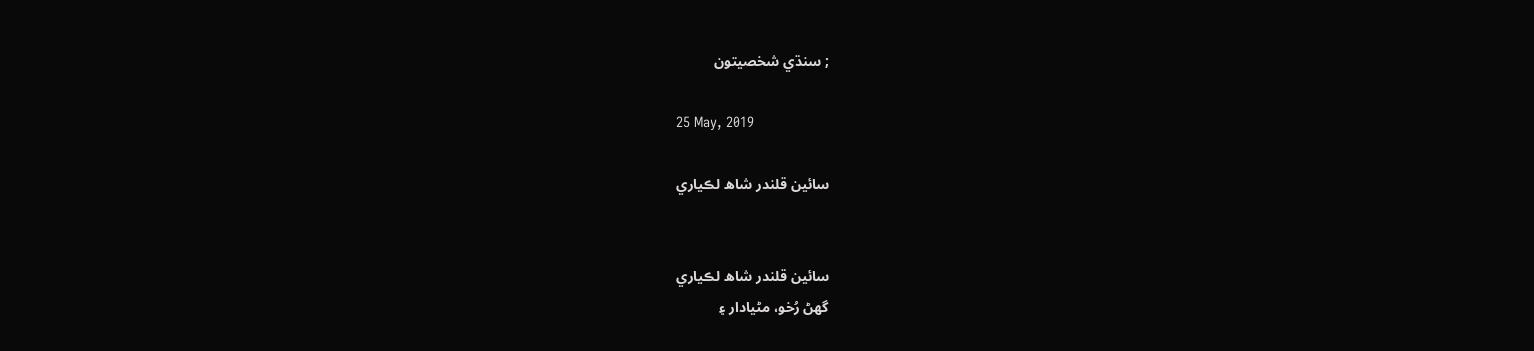; سنڌي شخصيتون

25 May, 2019

سائين قلندر شاھ لڪياري


سائين قلندر شاھ لڪياري
گهڻ رُخو، مڻيادار ۽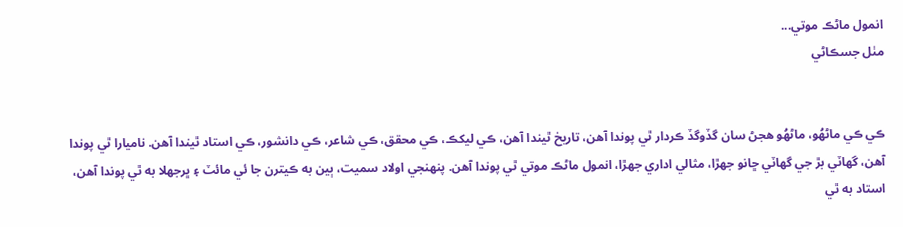انمول ماڻڪ موتي...
مٺل جسڪاڻي


ڪي ڪي ماڻهُو، ماڻهُو هجڻ سان گڏوگڏ ڪردار ٿي پوندا آهن، تاريخ ٿيندا آهن، ڪي ليکڪ، ڪي محقق، ڪي شاعر، ڪي دانشور، ڪي استاد ٿيندا آهن. ناميارا ٿي پوندا آهن، گھاٽي بڙ جي گھاٽي ڇانو جهڙا، مثالي اداري جهڙا، انمول ماڻڪ موتي ٿي پوندا آهن. پنهنجي اولاد سميت، ٻين به ڪيترن جا ئي مائٽ ۽ ڀرجهلا به ٿي پوندا آهن، استاد به ٿي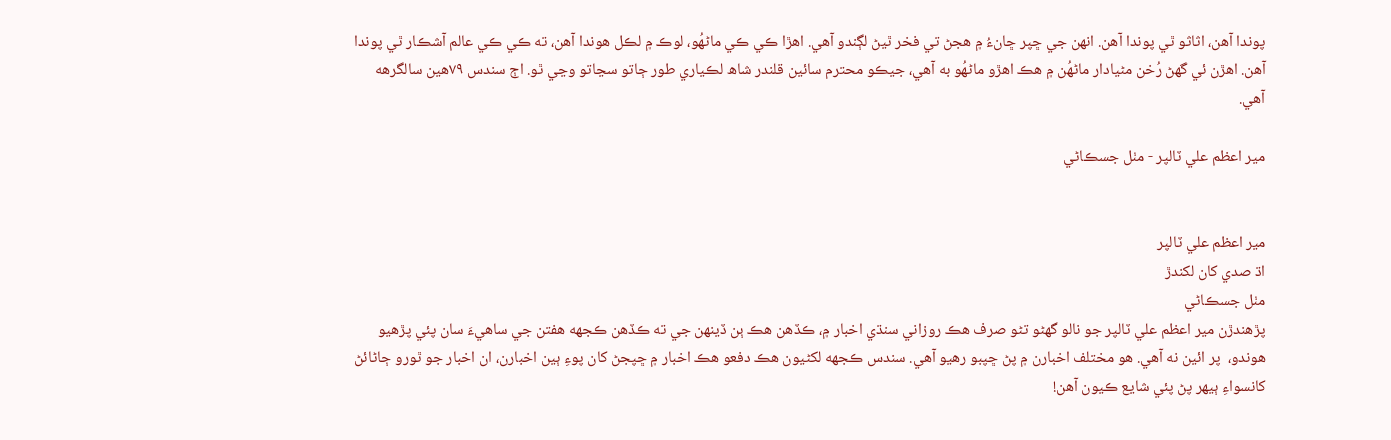پوندا آهن، اثاثو ٿي پوندا آهن. انهن جي ڇپر ڇانءُ ۾ هجڻ تي فخر ٿيڻ لڳندو آهي. اهڙا ڪي ڪي ماڻهُو، لوڪ ۾ لڪل هوندا آهن، ته ڪي ڪي عالم آشڪار ٿي پوندا آهن. اهڙن ئي گهڻ رُخن مڻيادار ماڻهُن ۾ هڪ اهڙو ماڻهُو به آهي، جيڪو محترم سائين قلندر شاھ لڪياري طور ڄاتو سڃاتو وڃي ٿو. اڄ سندس ۷۹هين سالگرهه آهي.

مير اعظم علي ٽالپر - مٺل جسڪاڻي


مير اعظم علي ٽالپر
اڌ صدي کان لکندڙ
مٺل جسڪاڻي
پڙهندڙن مير اعظم علي ٽالپر جو نالو گهڻو تڻو صرف هڪ روزاني سنڌي اخبار ۾، ڪڏهن هڪ ٻن ڏينهن جي ته ڪڏهن ڪجهه هفتن جي ساهيءَ سان پئي پڙهيو هوندو،  پر ائين نه آهي. هو مختلف اخبارن ۾ پڻ ڇپبو رهيو آهي. سندس ڪجهه لکڻيون هڪ دفعو هڪ اخبار ۾ ڇپجڻ کان پوءِ ٻين اخبارن، ان اخبار جو ٿورو ڄاڻائڻ کانسواءِ ٻيهر پڻ پئي شايع ڪيون آهن!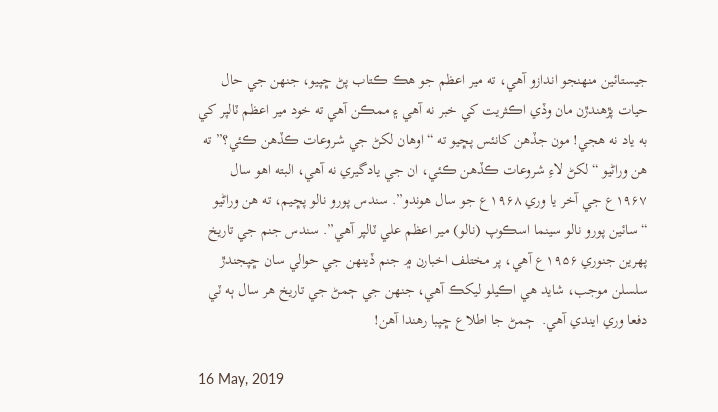جيستائين منهنجو اندازو آهي، ته مير اعظم جو هڪ ڪتاب پڻ ڇپيو، جنهن جي حال حيات پڙهندڙن مان وڏي اڪثريت کي خبر نه آهي ۽ ممڪن آهي ته خود مير اعظم ٽالپر کي به ياد نه هجي! مون جڏهن کانئس پڇيو ته “اوهان لکڻ جي شروعات ڪڏهن ڪئي؟” ته هن وراڻيو “لکڻ لاءِ شروعات ڪڏهن ڪئي، ان جي يادگيري نه آهي، البته اهو سال ۱۹۶۷ع جي آخر يا وري ۱۹۶۸ع جو سال هوندو”. سندس پورو نالو پڇيم، ته هن وراڻيو “سائين پورو نالو سينما اسڪوپ (نالو) مير اعظم علي ٽالپر آهي”. سندس جنم جي تاريخ پهرين جنوري ۱۹۵۶ع آهي، پر مختلف اخبارن ۾ جنم ڏينهن جي حوالي سان ڇپجندڙ سلسلن موجب، شايد هي اڪيلو ليکڪ آهي، جنهن جي ڄمڻ جي تاريخ هر سال ٻه ٽي دفعا وري ايندي آهي.  ڄمڻ جا اطلاع ڇپبا رهندا آهن!

16 May, 2019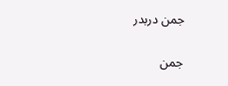جمن دربدر

جمن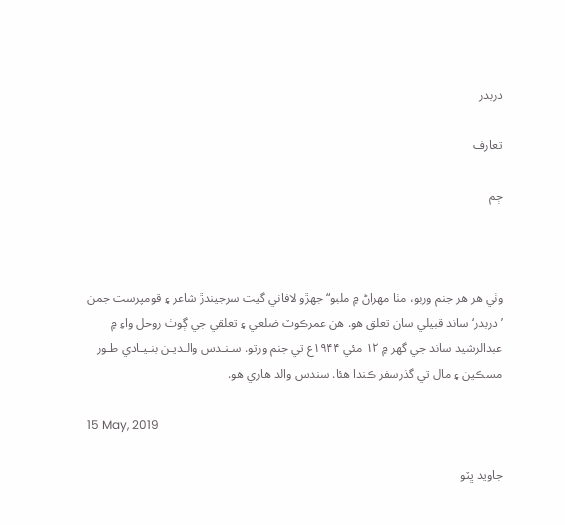دربدر

تعارف

ڄم



وٺي هر هر جنم وربو، مٺا مهراڻ ۾ ملبو“ جهڙو لافاني گيت سرجيندڙ شاعر ۽ قومپرست جمن ’دربدر‘ ساند قبيلي سان تعلق هو. هن عمرڪوٽ ضلعي ۽ تعلقي جي ڳوٺ روحل واءِ ۾ عبدالرشيد ساند جي گهر ۾ ۱۲ مئي ۱۹۴۴ع تي جنم ورتو. سـنـدس والـديـن بنـيـادي طـور مسڪين ۽ مال تي گذرسفر ڪندا هئا. سندس والد هاري هو.

15 May, 2019

جاويد ڀٽو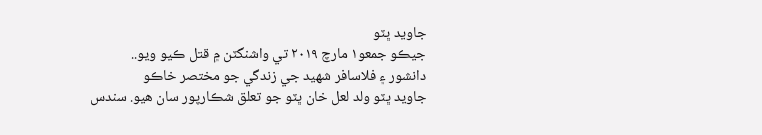جاويد ڀٽو
جيڪو جمعو۱ مارچ ۲۰۱۹ تي واشنگٽن ۾ قتل ڪيو ويو..
دانشور ۽ فلاسافر شھيد جي زندگي جو مختصر خاڪو
جاويد ڀٽو ولد لعل خان ڀٽو جو تعلق شڪارپور سان ھيو. سندس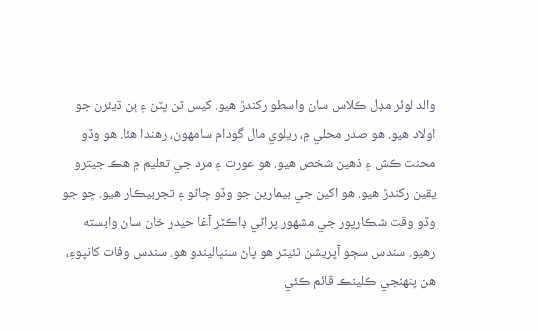والد لوئر مڊل ڪلاس سان واسطو رکندڙ ھيو. کيس ٽن پٽن ۽ ٻن ڌيئرن جو اولاد ھيو. ھو صدر محلي ۾، ريلوي مال گودام سامھون، رھندا ھئا. ھو وڏو محنت ڪش ۽ ذھين شخص ھيو. ھو عورت ۽ مرد جي تعليم ۾ ھڪ جيترو يقين رکندڙ ھيو. ھو اکين جي بيمارين جو وڏو ڄاڻو ۽ تجربيڪار ھيو. ڇو جو وڏو وقت شڪارپور جي مشھور پراڻي ڊاڪٽر آغا حيدر خان سان وابسته رھيو. سندس سڄو آپريشن ٿئيٽر ھو پاڻ سنڀاليندو ھو. سندس وفات کانپوءِ، ھن پنھنجي ڪلينڪ قائم ڪئي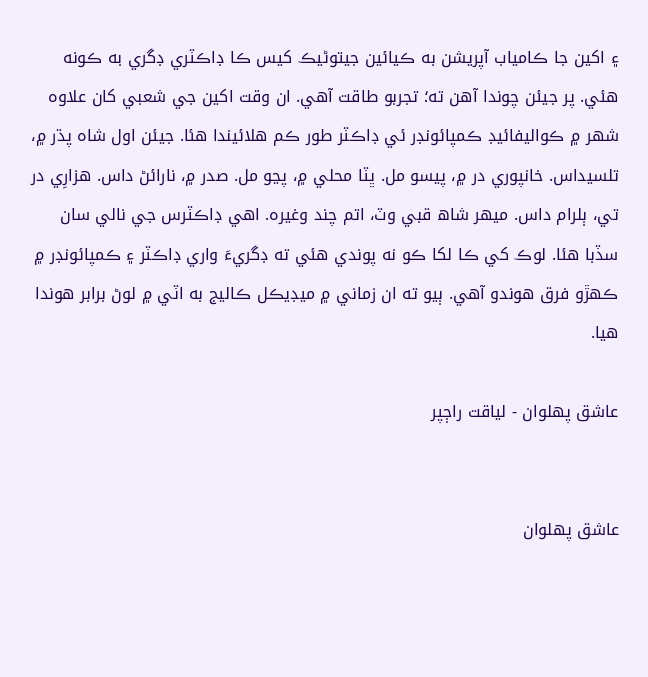۽ اکين جا ڪامياب آپريشن به ڪيائين جيتوڻيڪ کيس ڪا ڊاڪٽري ڊگري به ڪونه ھئي. پر جيئن چوندا آھن ته؛ تجربو طاقت آھي. ان وقت اکين جي شعبي کان علاوه شھر ۾ ڪواليفائيڊ ڪمپائونڊر ئي ڊاڪٽر طور ڪم ھلائيندا ھئا. جيئن اول شاه پڌر ۾، تلسيداس. خانپوري در ۾، پيسو مل. ڀٽا محلي ۾، پڃو مل. صدر ۾، نارائڻ داس. ھزارِي در تي، ٻلرام داس. ميھر شاھ قبي وٽ، اتم چند وغيره. اھي ڊاڪٽرس جي نالي سان سڏبا ھئا. لوڪ کي ڪا لکا ڪو نه پوندي ھئي ته ڊگريءَ واري ڊاڪٽر ۽ ڪمپائونڊر ۾ ڪھڙو فرق ھوندو آھي. ٻيو ته ان زماني ۾ ميڊيڪل ڪاليج به اٽي ۾ لوڻ برابر ھوندا ھيا.

عاشق پهلوان - لياقت راڄپر


عاشق پهلوان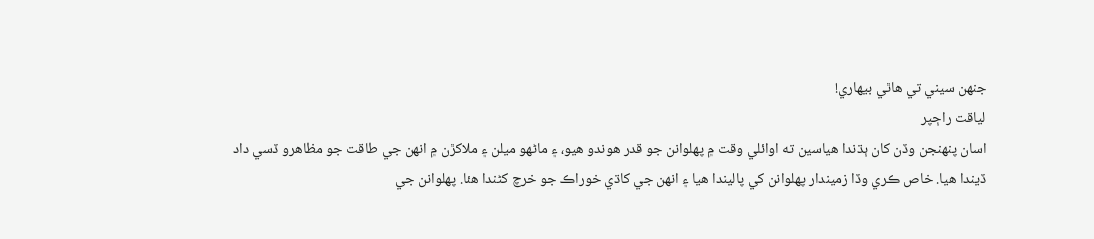جنهن سيني تي هاٿي بيهاري!
لياقت راڄپر
اسان پنهنجن وڏن کان ٻڌندا هياسين ته اوائلي وقت ۾ پهلوانن جو قدر هوندو هيو، ۽ ماڻهو ميلن ۽ ملاکڙن ۾ انهن جي طاقت جو مظاهرو ڏسي داد ڏيندا هيا. خاص ڪري وڏا زميندار پهلوانن کي پاليندا هيا ۽ انهن جي کاڌي خوراڪ جو خرچ کڻندا هئا. پهلوانن جي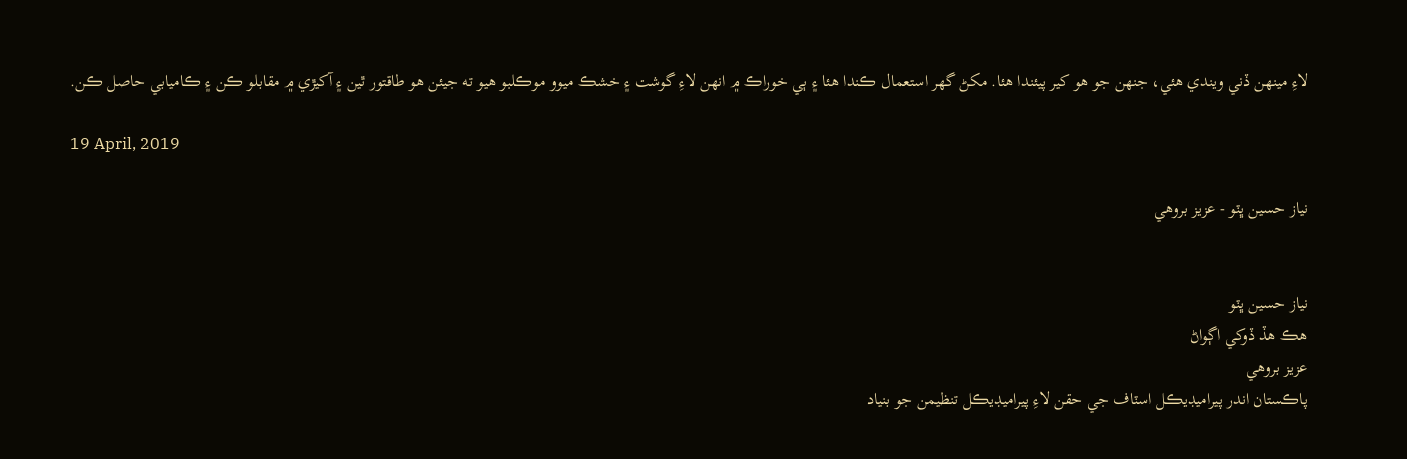لاءِ مينهن ڏني ويندي هئي، جنهن جو هو کير پيئندا هئا. مکڻ گهر استعمال ڪندا هئا ۽ ٻي خوراڪ ۾ انهن لاءِ گوشت ۽ خشڪ ميوو موڪلبو هيو ته جيئن هو طاقتور ٿين ۽ آکيڙي ۾ مقابلو ڪن ۽ ڪاميابي حاصل ڪن.

19 April, 2019

نياز حسين ڀٽو - عزيز بروهي


نياز حسين ڀٽو
هڪ هڏ ڏوکي اڳواڻ
عزيز بروهي
پاڪستان اندر پيراميڊيڪل اسٽاف جي حقن لاءِ پيراميڊيڪل تنظيمن جو بنياد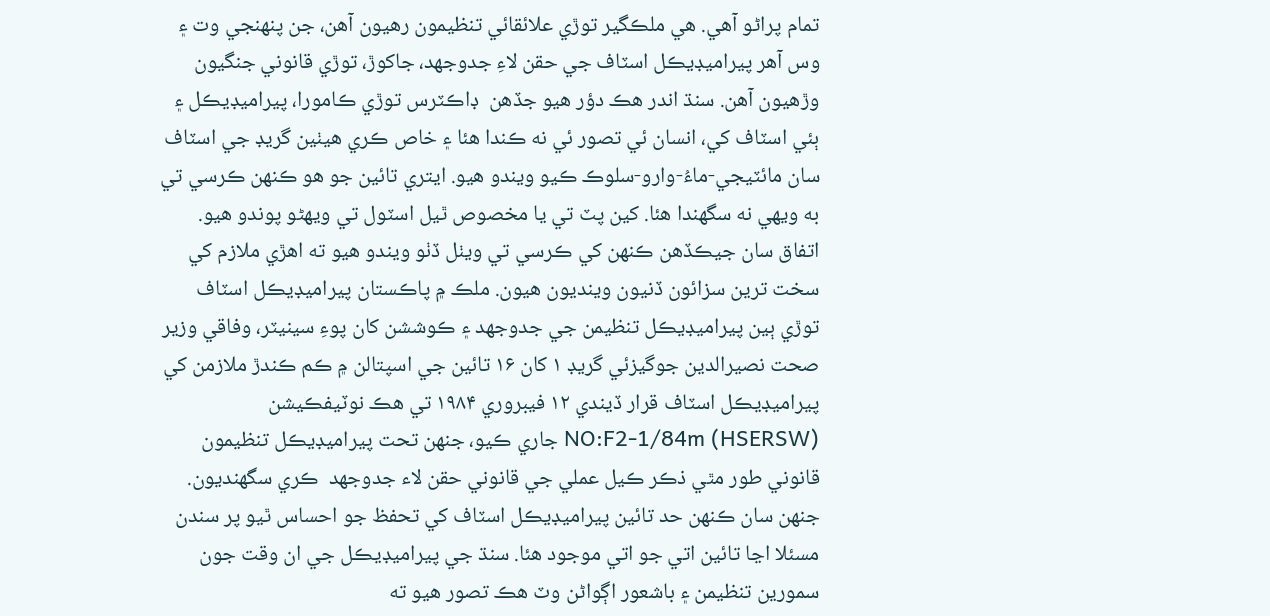تمام پراڻو آهي. هي ملڪگير توڙي علائقائي تنظيمون رهيون آهن، جن پنهنجي وت ۽ وس آهر پيراميڊيڪل اسٽاف جي حقن لاءِ جدوجهد، جاکوڙ، توڙي قانوني جنگيون وڙهيون آهن. سنڌ اندر هڪ دؤر هيو جڏهن  ڊاڪٽرس توڙي ڪامورا، پيراميڊيڪل ۽ ٻئي اسٽاف کي، انسان ئي تصور ئي نه ڪندا هئا ۽ خاص ڪري هيٺين گريڊ جي اسٽاف سان مائٽيجي-ماءُ-وارو-سلوڪ ڪيو ويندو هيو. ايتري تائين جو هو ڪنهن ڪرسي تي به ويهي نه سگهندا هئا. کين پٽ تي يا مخصوص ٿيل اسٽول تي ويهڻو پوندو هيو. اتفاق سان جيڪڏهن ڪنهن کي ڪرسي تي ويٺل ڏٺو ويندو هيو ته اهڙي ملازم کي سخت ترين سزائون ڏنيون وينديون هيون. ملڪ ۾ پاڪستان پيراميڊيڪل اسٽاف توڙي ٻين پيراميڊيڪل تنظيمن جي جدوجهد ۽ ڪوششن کان پوءِ سينيٽر، وفاقي وزير صحت نصيرالدين جوگيزئي گريڊ ۱ کان ۱۶ تائين جي اسپتالن ۾ ڪم ڪندڙ ملازمن کي پيراميڊيڪل اسٽاف قرار ڏيندي ۱۲ فيبروري ۱۹۸۴ تي هڪ نوٽيفڪيشن NO:F2-1/84m (HSERSW) جاري ڪيو، جنهن تحت پيراميڊيڪل تنظيمون قانوني طور مٿي ذڪر ڪيل عملي جي قانوني حقن لاء جدوجهد  ڪري سگهنديون. جنهن سان ڪنهن حد تائين پيراميڊيڪل اسٽاف کي تحفظ جو احساس ٿيو پر سندن مسئلا اڃا تائين اتي جو اتي موجود هئا. سنڌ جي پيراميڊيڪل جي ان وقت جون سمورين تنظيمن ۽ باشعور اڳواڻن وٽ هڪ تصور هيو ته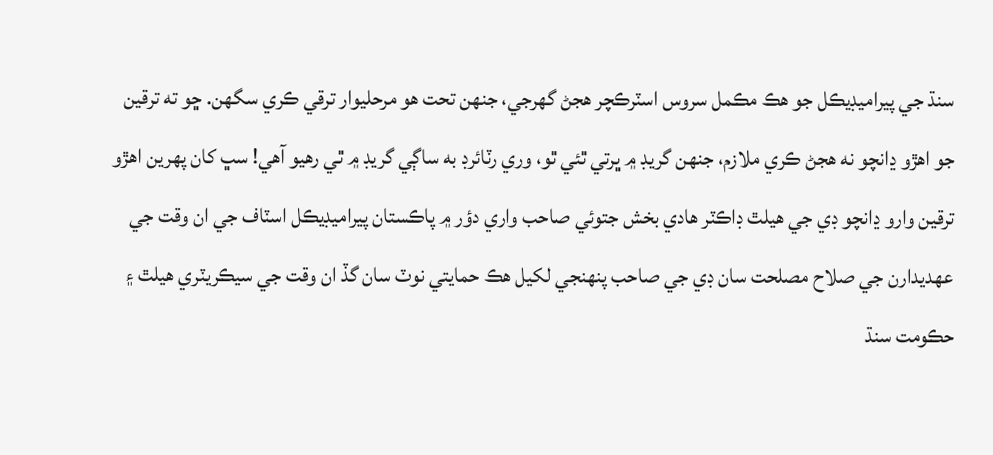سنڌ جي پيراميڊيڪل جو هڪ مڪمل سروس اسٽرڪچر هجڻ گهرجي، جنهن تحت هو مرحليوار ترقي ڪري سگهن. ڇو ته ترقين جو اهڙو ڍانچو نه هجڻ ڪري ملازم، جنهن گريڊ ۾ ڀرتي ٿئي ٿو، وري رٽائرڊ به ساڳي گريڊ ۾ ٿي رهيو آهي! سڀ کان پهرين اهڙو ترقين وارو ڍانچو ڊي جي هيلٿ ڊاڪٽر هادي بخش جتوئي صاحب واري دؤر ۾ پاڪستان پيراميڊيڪل اسٽاف جي ان وقت جي عهديدارن جي صلاح مصلحت سان ڊي جي صاحب پنهنجي لکيل هڪ حمايتي نوٽ سان گڏ ان وقت جي سيڪريٽري هيلٿ ۽ حڪومت سنڌ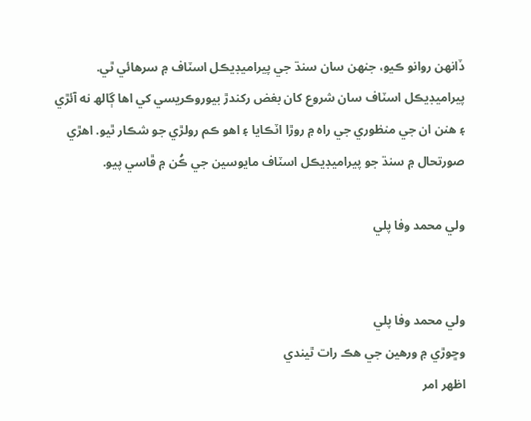ڏانهن روانو ڪيو، جنهن سان سنڌ جي پيراميڊيڪل اسٽاف ۾ سرهائي ٿي. پيراميڊيڪل اسٽاف سان شروع کان بغض رکندڙ بيوروڪريسي کي اها ڳالھ نه آئڙي ۽ هنن ان جي منظوري جي راه ۾ روڙا اٽڪايا ۽ اهو ڪم رولڙي جو شڪار ٿيو. اهڙي صورتحال ۾ سنڌ جو پيراميڊيڪل اسٽاف مايوسين جي ڪُن ۾ ڦاسي پيو.

ولي محمد وفا پلي


ولي محمد وفا پلي
وڇوڙي ۾ ورهين جي هڪ رات ٿيندي
اظھر امر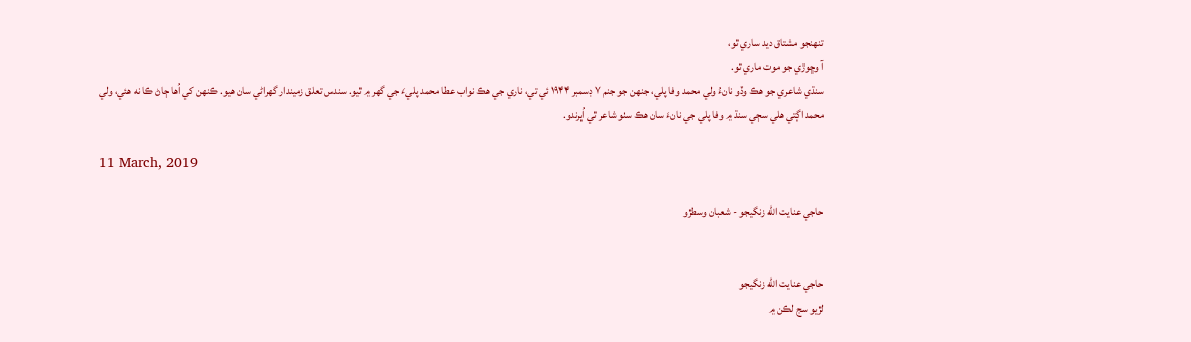تنھنجو مشتاق ديد ساري ٿو،
آ وڇوڙي جو موت ماري ٿو.
سنڌي شاعري جو هڪ وڏو نانءُ ولي محمد وفا پلي، جنھن جو جنم ۷ ڊسمبر ۱۹۴۴ ئي تي، ناري جي هڪ نواب عطا محمد پليءَ جي گهر ۾ ٿيو. سندس تعلق زميندار گهراڻي سان هيو. ڪنھن کي اُھا ڄاڻ ڪا نه هئي، ولي محمد اڳتي هلي سڄي سنڌ ۾ وفا پلي جي نانءَ سان هڪ سٺو شاعر ٿي اُڀرندو.

11 March, 2019

حاجي عنايت الله زنگيجو - شعبان وسطڙو


حاجي عنايت الله زنگيجو
لڙيو سج لڪن ۾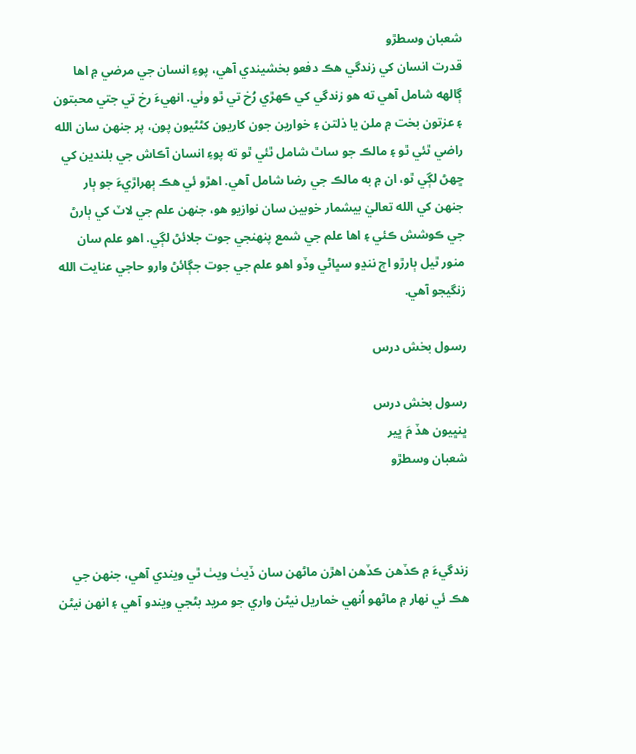شعبان وسطڙو
قدرت انسان کي زندگي هڪ دفعو بخشيندي آهي، پوءِ انسان جي مرضي ۾ اها ڳالهه شامل آهي ته هو زندگي کي ڪهڙي رُخ تي ٿو وٺي. انهيءَ رخ تي جتي محبتون ۽ عزتون بخت ۾ ملن يا ذلتن ۽ خوارين جون کاريون کڻڻيون پون، پر جنهن سان الله راضي ٿئي ٿو ۽ مالڪ جو ساٿ شامل ٿئي ٿو ته پوءِ انسان آڪاش جي بلندين کي ڇهڻ لڳي ٿو، ان ۾ به مالڪ جي رضا شامل آهي. اهڙو ئي هڪ ٻهراڙيءَ جو ٻار جنهن کي الله تعاليٰ بيشمار خوبين سان نوازيو هو، جنهن علم جي لاٽ کي ٻارڻ جي ڪوشش ڪئي ۽ اها علم جي شمع پنهنجي جوت جلائڻ لڳي. اهو علم سان منور ٿيل ٻارڙو اڄ ننڍو سڀاڻي وڏو اهو علم جي جوت جڳائڻ وارو حاجي عنايت الله زنگيجو آهي.

رسول بخش درس

رسول بخش درس
ڀنڀيون هڏ مَ ڀير
شعبان وسطڙو



زندگيءَ ۾ ڪڏهن ڪڏهن اهڙن ماڻهن سان ڏيٺ ويٺ ٿي ويندي آهي، جنهن جي هڪ ئي نهار ۾ ماڻهو اُنهي خماريل نيڻن واري جو مريد بڻجي ويندو آهي ۽ انهن نيڻن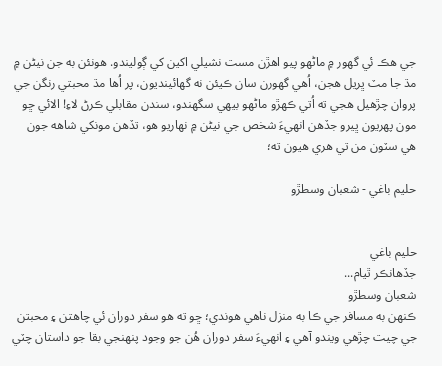جي هڪ ئي گهور ۾ ماڻهو پيو اهڙن مست نشيلي اکين کي ڳوليندو. هونئن به جن نيڻن ۾ مڌ جا مٽ ڀريل هجن، اُهي گهورن سان ڪيئن نه گهائينديون، پر اُها مڌ محبتي رنگن جي پروان چڙهيل هجي ته اُتي ڪهڙو ماڻهو بيهي سگهندو، سندن مقابلي ڪرڻ لاءِ! الائي ڇو مون پهريون ڀيرو جڏهن انهيءَ شخص جي نيڻن ۾ نهاريو هو، تڏهن مونکي شاهه جون هي سٽون من تي هري هيون ته؛

حليم باغي - شعبان وسطڙو


حليم باغي
جڏهانڪر ٿيام...
شعبان وسطڙو
ڪنهن به مسافر جي ڪا به منزل ناهي هوندي؛ ڇو ته هو سفر دوران ئي چاهتن ۽ محبتن جي چيت چڙهي ويندو آهي ۽ انهيءَ سفر دوران هُن جو وجود پنهنجي بقا جو داستان چٽي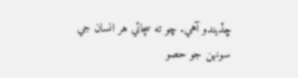ڇڏيندو آهي. ڇو ته سچائي هر انسان جي سونهن جو حصو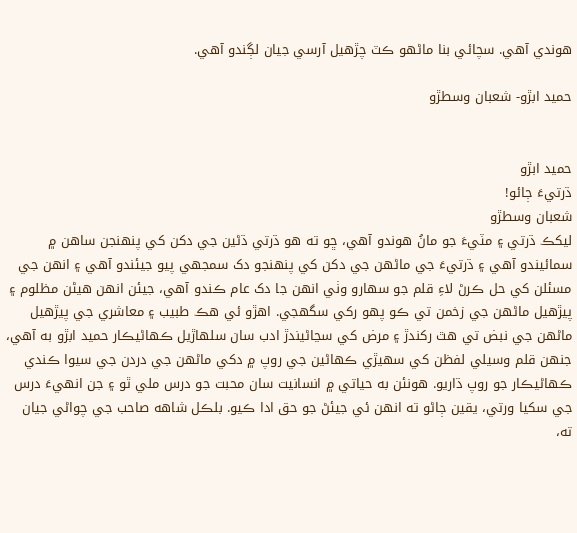هوندي آهي. سچائي بنا ماڻهو ڪٽ چڙهيل آرسي جيان لڳندو آهي.

حميد ابڙو- شعبان وسطڙو


حميد ابڙو
ڌرتيءَ ڄائو!
شعبان وسطڙو
ليکڪ ڌرتي ۽ مٽيءَ جو مانُ هوندو آهي، ڇو ته هو ڌرتي ڌڻين جي دکن کي پنهنجن ساهن ۾ سمائيندو آهي ۽ ڌرتيءَ جي ماڻهن جي دکن کي پنهنجو دک سمجهي پيو جيئندو آهي ۽ انهن جي مسئلن کي حل ڪرڻ لاءِ قلم جو سهارو وٺي انهن جا دک عام ڪندو آهي، جيئن انهن هيڻن مظلوم ۽ پيڙهيل ماڻهن جي زخمن تي ڪو پهو رکي سگهجي. اهڙو ئي هڪ طبيب ۽ معاشري جي پيڙهيل ماڻهن جي نبض تي هٿ رکندڙ ۽ مرض کي سڃاڻيندڙ ادب سان سلهاڙيل ڪهاڻيڪار حميد ابڙو به آهي، جنهن قلم وسيلي لفظن کي سهيڙي ڪهاڻين جي روپ ۾ دکي ماڻهن جي دردن جي سيوا ڪندي ڪهاڻيڪار جو روپ ڌاريو. هونئن به حياتي ۾ انسانيت سان محبت جو درس ملي ٿو ۽ جن انهيءَ درس جي سکيا ورتي، يقين ڄاڻو ته انهن ئي جيئڻ جو حق ادا ڪيو. بلڪل شاهه صاحب جي چواڻي جيان ته،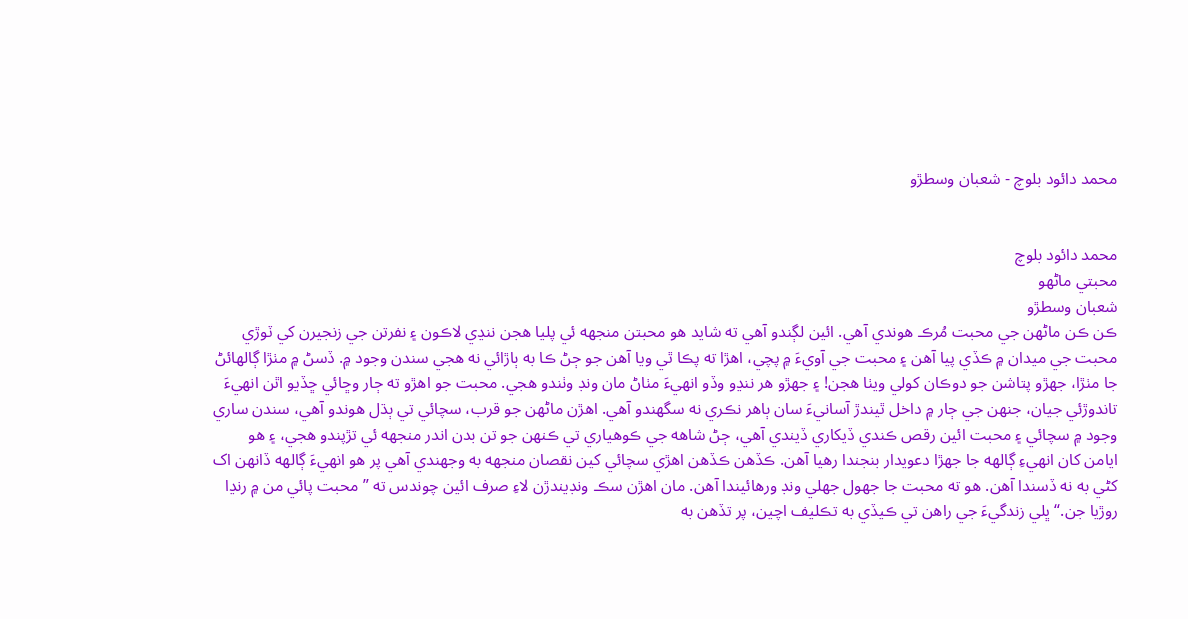محمد دائود بلوچ - شعبان وسطڙو


محمد دائود بلوچ
محبتي ماڻهو
شعبان وسطڙو
ڪن ڪن ماڻهن جي محبت مُرڪ هوندي آهي. ائين لڳندو آهي ته شايد هو محبتن منجهه ئي پليا هجن ننڍي لاڪون ۽ نفرتن جي زنجيرن کي ٽوڙي محبت جي ميدان ۾ ڪڏي پيا آهن ۽ محبت جي آويءَ ۾ پچي، اهڙا ته پڪا ٿي ويا آهن جو ڄڻ ڪا به ٻاڙائي نه هجي سندن وجود ۾. ڏسڻ ۾ مٺڙا ڳالهائڻ جا مٺڙا، جهڙو پتاشن جو دوڪان کولي ويٺا هجن! ۽ جهڙو هر ننڍو وڏو انهيءَ مٺاڻ مان ونڊ وٺندو هجي. محبت جو اهڙو ته ڄار وڇائي ڇڏيو اٿن انهيءَ تاندوڙئي جيان، جنهن جي ڄار ۾ داخل ٿيندڙ آسانيءَ سان ٻاهر نڪري نه سگهندو آهي. اهڙن ماڻهن جو قرب، سچائي تي ٻڌل هوندو آهي، سندن ساري وجود ۾ سچائي ۽ محبت ائين رقص ڪندي ڏيکاري ڏيندي آهي، ڄڻ شاهه جي ڪوهياري تي ڪنهن جو تن بدن اندر منجهه ئي تڙپندو هجي، ۽ هو ايامن کان انهيءِ ڳالهه جا جهڙا دعويدار بنجندا رهيا آهن. ڪڏهن ڪڏهن اهڙي سچائي کين نقصان منجهه به وجهندي آهي پر هو انهيءَ ڳالهه ڏانهن اک کڻي به نه ڏسندا آهن. هو ته محبت جا جهول جهلي ونڊ ورهائيندا آهن. مان اهڙن سڪ ونڊيندڙن لاءِ صرف ائين چوندس ته ”محبت پائي من ۾ رنڍا روڙيا جن.“ ڀلي زندگيءَ جي راهن تي ڪيڏي به تڪليف اچين، پر تڏهن به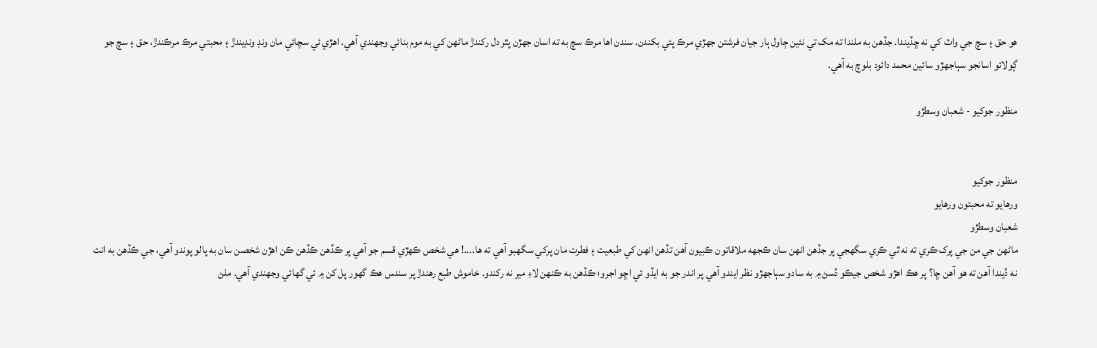هو حق ۽ سچ جي واٽ کي نه ڇڏيندا. جڏهن به ملندا ته مک تي نئين ڄاول ٻار جيان فرشتن جهڙي مرڪ پئي بکندن. سندن اها مرڪ سچ به ته اسان جهڙن پٿر دل رکندڙ ماڻهن کي به موم بنائي وجهندي آهي. اهڙي ئي سچائي مان ونڊ ونڊيندڙ ۽ محبتي مرڪ مرڪندڙ، حق ۽ سچ جو ڳولائو اسانجو سٻاجهڙو سائين محمد دائود بلوچ به آهي.

منظور جوکيو - شعبان وسطڙو


منظور جوکيو
ورهايو ته محبتون ورهايو
شعبان وسطڙو
ماڻهن جي من جي پرک ڪري ته نه ٿي ڪري سگهجي پر جڏهن انهن سان ڪجهه ملاقاتون ڪبيون آهن تڏهن انهن کي طبعيت ۽ فطرت مان پرکي سگهبو آهي ته ها....! هي شخص ڪهڙي قسم جو آهي پر ڪڏهن ڪڏهن ڪن اهڙن شخصن سان به پالو پوندو آهي، جي ڪڏهن به انت نه ڏيندا آهن ته هو آهن ڇا؟ پر هڪ اهڙو شخص جيڪو ڏسڻ ۾ به سادو سٻاجهڙو نظر ايندو آهي پر اندر جو به ايڏو ئي اڇو اجرو؛ ڪڏهن به ڪنهن لاءِ مير نه رکندو. خاموش طبع رهندڙ پر سندس هڪ گهور پل کن ۾ ئي گهائي وجهندي آهي. ملڻ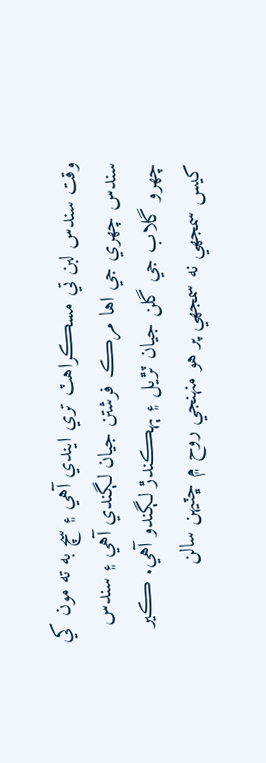وقت سندس لبن تي مسڪراهٽ تري ايندي آهي ۽ سچ به ته مون کي سندس چهري جي اها مرڪ فرشتن جيان لڳندي آهي ۽ سندس چهرو گلاب جي گلن جيان ٽڙيل ۽ ٻهڪندڙ لڳندو آهي. ڪير کيس سمجهي نه سمجهي پر هو منهنجي روح ۾ ڇٽيهن سالن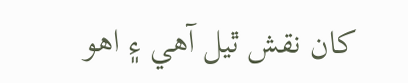کان نقش ٿيل آهي ۽ اهو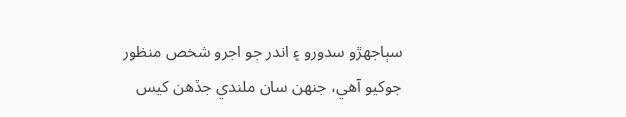سٻاجهڙو سدورو ۽ اندر جو اجرو شخص منظور جوکيو آهي، جنهن سان ملندي جڏهن کيس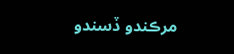مرڪندو ڏسندو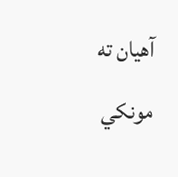آهيان ته مونکي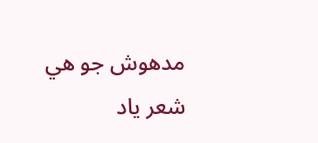مدهوش جو هي شعر ياد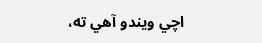اچي ويندو آهي ته،